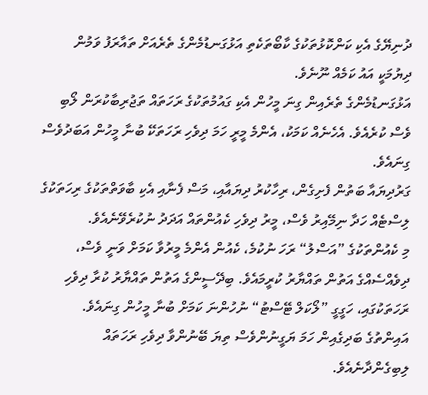ދުނިޔޭގެ އެކި ކަންކޮޅުތަކުގެ ކާބޯތަކެތި އަޅުގަނޑުމެންގެ ތެރެއަށް ތައާރަފު ވަމުން ދިޔުމަކީ އައު ކަމެއް ނޫނެވެ.
އަޅުގަނޑުމެންގެ ތެރެއިން ގިނަ މީހުން އެކި ގައުމުތަކުގެ ރަހަތައް ތަޖުރިބާކުރަން ލޯބި ވެސް ކުރެއެވެ. އެހެނެއް ކަމަކު، އެންމެ މީރީ ހަމަ ދިވެހި ރަހަތަކޭ ބުނާ މީހުން އަބަދުވެސް ގިނައެވެ.
ގަރުދިޔައާ ބަތުން ފެށިގެން، ރިހާކުރު ދިޔައާއި، މަސް ފެނާއި އެކި ބާވަތްތަކުގެ ރިހަތަކުގެ ލިސްޓެއް ހަދާ ނިމޭއިރު ވެސް، މީރު ދިވެހި ކެއުންތައް އަދަދު ނުކުރެވޭނެއެވެ.
މި ކެއުންތަކުގެ ”އަސްލު“ ރަހަ ނުކުމެ، ކެއުން އެންމެ މީރުވާ ކަމަށް ވަނީ ވެސް، ދިވެއްސެއްގެ އަތުން ތައްޔާރު ކުރީމައެވެ. ބިދޭސީންގެ އަތުން ތައްޔާރު ކުރާ ދިވެހި ރަހަތަކުގައި، ހަގީގީ ”ލޯކަލް ޓޭސްޓު“ ނުހުންނަ ކަމަށް ބުނާ މީހުން ގިނައެވެ.
އައިންތުގެ ބަދިގެއިން ހަމަ ޔަގީނުންވެސް ތިޔަ ބޭނުންވާ ދިވެހި ރަހަތައް ލިބިގެންދާނެއެވެ.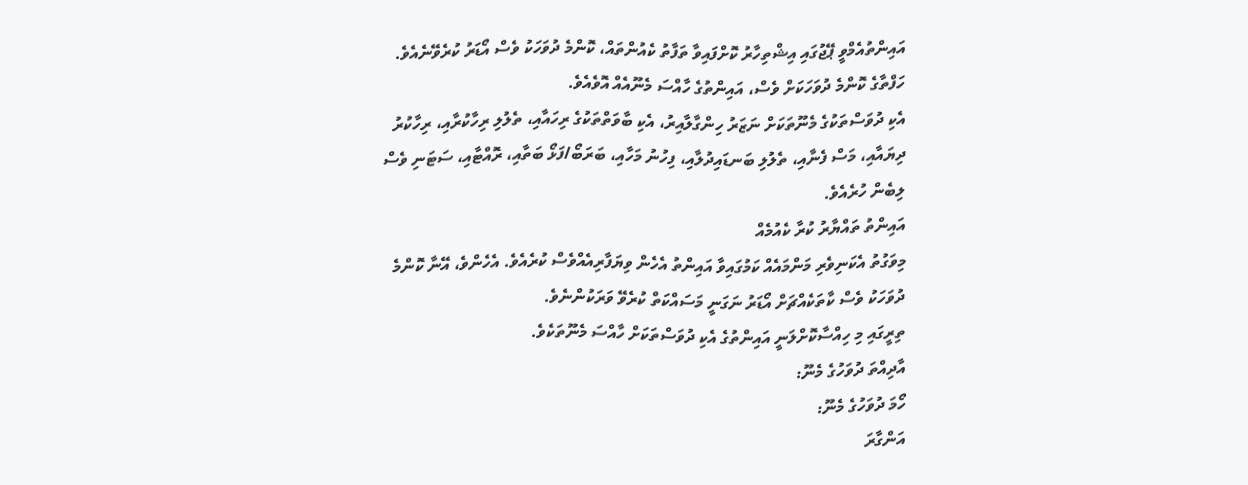އައިންތުއެމްވީ ޕޭޖުގައި އިޝްތިހާރު ކޮށްފައިވާ ތަފާތު ކެއުންތައް، ކޮންމެ ދުވަހަކު ވެސް އޯޑަރު ކުރެވޭނެއެވެ.
ހަފްތާގެ ކޮންމެ ދުވަހަކަށް ވެސް، އައިންތުގެ ހާއްސަ މެނޫއެއް އޮވެއެވެ.
އެކި ދުވަސްތަކުގެ މެނޫތަކަށް ނަޒަރު ހިންގާލާއިރު، އެކި ބާވަތްތަކުގެ ރިހައާއި، ތެލުލި ރިހާކުރާއި، ރިހާކުރު ދިޔައާއި، މަސް ފެނާއި، ތެލުލި ބަނޑައިދުލާއި، ފިހުނު މަހާއި، ބަރަބޯ/ފަޅޯ ބަތާއި، ރޮއްޓާއި، ސަޓަނި ވެސް ލިބެން ހުރެއެވެ.
އައިންތު ތައްޔާރު ކުރާ ކެއުމެއް
މިވަގުތު އެކަނިވެރި މަންމައެއް ކަމުގައިވާ އައިންތު އެހެން ވިޔަފާރިއެއްވެސް ކުރެއެވެ. އެހެންވެ، އޭނާ ކޮންމެ ދުވަހަކު ވެސް ކާތަކެއްޗަށް އޯޑަރު ނަގަނީ މަސައްކަތް ކުރެވޭ ވަރަކުންނެވެ.
ތިރީގައި މި ހިއްސާކޮށްލަނީ އައިންތުގެ އެކި ދުވަސްތަކަށް ހާއްސަ މެނޫތަކެވެ.
އާދިއްތަ ދުވަހުގެ މެނޫ:
ހޯމަ ދުވަހުގެ މެނޫ:
އަންގާރަ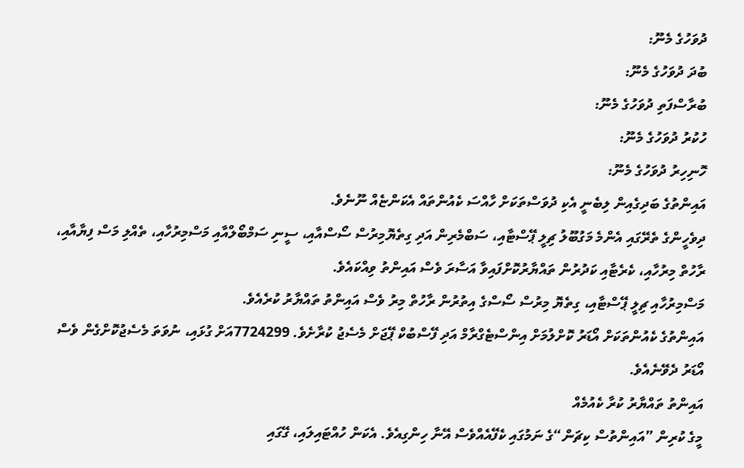ދުވަހުގެ މެނޫ:
ބުދަ ދުވަހުގެ މެނޫ:
ބުރާސްފަތި ދުވަހުގެ މެނޫ:
ހުކުރު ދުވަހުގެ މެނޫ:
ހޮނިހިރު ދުވަހުގެ މެނޫ:
އައިންތުގެ ބަދިގެއިން ލިބެނީ އެކި ދުވަސްތަކަށް ހާއްސަ ކެއުންތައް އެކަންޏެއް ނޫނެވެ.
ދިވެހީންގެ ތެރޭގައި އެންމެ މަގުބޫލު ޗިލީ ޕޭސްޓާއި، ސަބްމެރިން އަދި ގިތެޔޮމިރުސް ސޯސްއާއި، ސީނި ސަމްބޯލްއާއި މަސްމިރުހާއި، ތެއްލި މަސް ފިޔާއާއި، ރާހުތް މިރުހާއި، ކެރެޓާއި ކަދުރުން ތައްޔާރުކޮށްފައިވާ އަސާރަ ވެސް އައިންތު ވިއްކައެވެ.
މަސްމިރުހާއި ޗިލީ ޕޭސްޓާއި، ގިތެޔޮ މިރުސް ސޯސްގެ އިތުރުން ރާހުތް މިރު ވެސް އައިންތު ތައްޔާރު ކުރެއެވެ.
އައިންތުގެ ކެއުންތަކަށް އޯޑަރު ކޮށްލުމަށް އިންސްޓެގްރާމް އަދި ފޭސްބުކް ޕޭޖަށް މެސެޖު ކުރާށެވެ. 7724299އަށް ގުޅައި، ނުވަތަ މެސެޖުކޮށްގެން ވެސް އޯޑަރު ދެވޭނެއެވެ.
އައިންތު ތައްޔާރު ކުރާ ކެއުމެއް
މީގެ ކުރިން ”އައިންތުސް ކިޗަން“ގެ ނަމުގައި ކެފޭއެއްވެސް އޭނާ ހިންގިއެވެ. އެކަން ހުއްޓައިލައި، ގޭގައި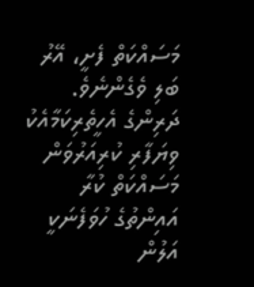މަސައްކަތް ފެށީ، އޭރު ބަލި ވެގެންނެވެ.
ދަރިންގެ އެހީތެރިކަމާއެކު ވިޔަފާރި ކުރިއަރުވަން މަސައްކަތް ކުރާ އައިންތުގެ ހުވަފެނަކީ އަލުން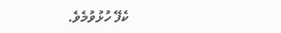ކެފޭ ހުޅުވުމެވެ.